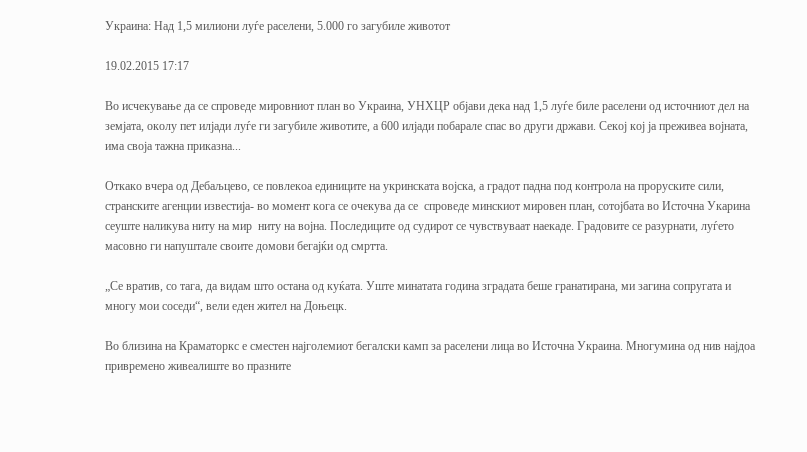Украина: Над 1,5 милиони луѓе раселени, 5.000 го загубиле животот

19.02.2015 17:17

Во исчекување да се спроведе мировниот план во Украина, УНХЦР објави дека над 1,5 луѓе биле раселени од источниот дел на земјата, околу пет илјади луѓе ги загубиле животите, а 600 илјади побарале спас во други држави. Секој кој ја преживеа војната, има своја тажна приказна...

Откако вчера од Дебаљцево, се повлекоа единиците на укринската војска, а градот падна под контрола на проруските сили, странските агенции известија- во момент кога се очекува да се  спроведе минскиот мировен план, сотојбата во Источна Укарина сеуште наликува ниту на мир  ниту на војна. Последиците од судирот се чувствуваат наекаде. Градовите се разурнати, луѓето масовно ги напуштале своите домови бегајќи од смртта.

„Се вратив, со тага, да видам што остана од куќата. Уште минатата година зградата беше гранатирана, ми загина сопругата и многу мои соседи“, вели еден жител на Доњецк.

Во близина на Краматоркс е сместен најголемиот бегалски камп за раселени лица во Источна Украина. Многумина од нив најдоа привремено живеалиште во празните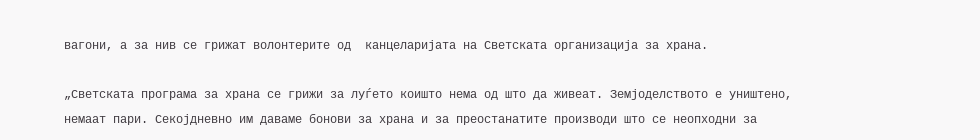вагони, а за нив се грижат волонтерите од  канцеларијата на Светската организација за храна.

„Светската програма за храна се грижи за луѓето коишто нема од што да живеат. Земјоделството е уништено, немаат пари. Секојдневно им даваме бонови за храна и за преостанатите производи што се неопходни за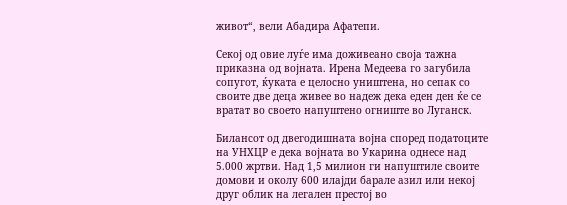живот“, вели Абадира Афатепи.

Секој од овие луѓе има доживеано своја тажна приказна од војната. Ирена Медеева го загубила сопугот, ќуката е целосно уништена, но сепак со своите две деца живее во надеж дека еден ден ќе се вратат во своето напуштено огниште во Луганск.

Билансот од двегодишната војна според податоците на УНХЦР е дека војната во Укарина однесе над 5.000 жртви. Над 1,5 милион ги напуштиле своите домови и околу 600 илајди барале азил или некој друг облик на легален престој во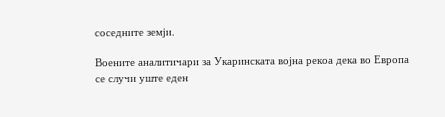соседните земји.

Воените аналитичари за Укаринската војна рекоа дека во Европа се случи уште еден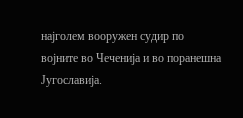најголем вооружен судир по војните во Чеченија и во поранешна Југославија.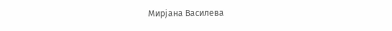Мирјана Василева